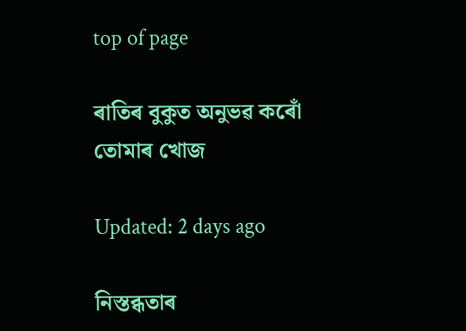top of page

ৰাতিৰ বুকুত অনুভৱ কৰোঁ তোমাৰ খোজ

Updated: 2 days ago

নিস্তব্ধতাৰ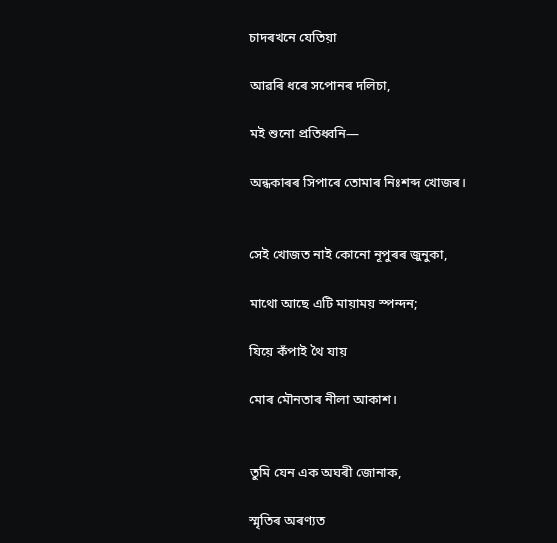চাদৰখনে যেতিয়া

আৱৰি ধৰে সপোনৰ দলিচা,

মই শুনো প্ৰতিধ্বনি—

অন্ধকাৰৰ সিপাৰে তোমাৰ নিঃশব্দ খোজৰ।


সেই খোজত নাই কোনো নূপুৰৰ জুনুকা,

মাথো আছে এটি মায়াময় স্পন্দন;

যিয়ে কঁপাই থৈ যায়

মোৰ মৌনতাৰ নীলা আকাশ।


তুমি যেন এক অঘৰী জোনাক,

স্মৃতিৰ অৰণ্যত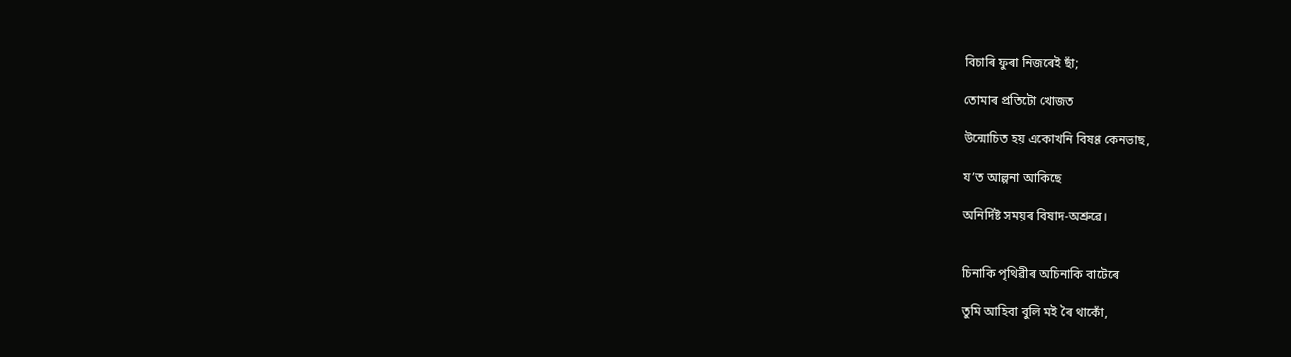বিচাৰি ফুৰা নিজৰেই ছাঁ;

তোমাৰ প্ৰতিটো খোজত

উন্মোচিত হয় একোখনি বিষণ্ণ কেনভাছ,

য’ত আল্পনা আকিছে

অনিৰ্দিষ্ট সময়ৰ বিষাদ-অশ্ৰুৱে।


চিনাকি পৃথিৱীৰ অচিনাকি বাটেৰে

তুমি আহিবা বুলি মই ৰৈ থাকোঁ,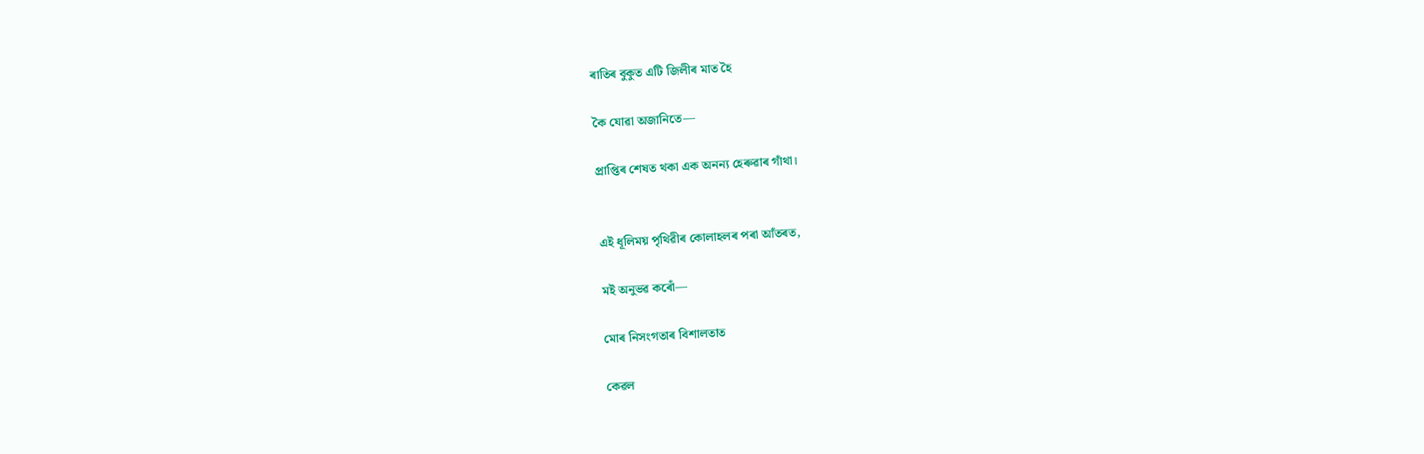ৰাতিৰ বুকুত এটি জিলীৰ মাত হৈ

কৈ যোৱা অজানিতে—

প্ৰাপ্তিৰ শেষত থকা এক অনন্য হেৰুৱাৰ গাঁথা।


এই ধূলিময় পৃথিৱীৰ কোলাহলৰ পৰা আঁতৰত,

মই অনুভৱ কৰোঁ—

মোৰ নিসংগতাৰ বিশালতাত

কেৱল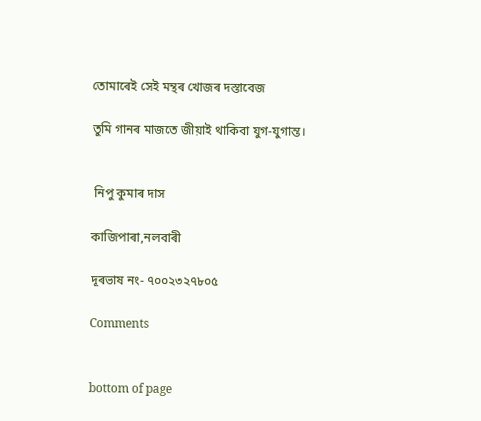তোমাৰেই সেই মন্থৰ খোজৰ দস্তাবেজ

তুমি গানৰ মাজতে জীয়াই থাকিবা যুগ-যুগান্ত।


 নিপু কুমাৰ দাস

কাজিপাৰা,নলবাৰী

দূৰভাষ নং- ৭০০২৩২৭৮০৫

Comments


bottom of page